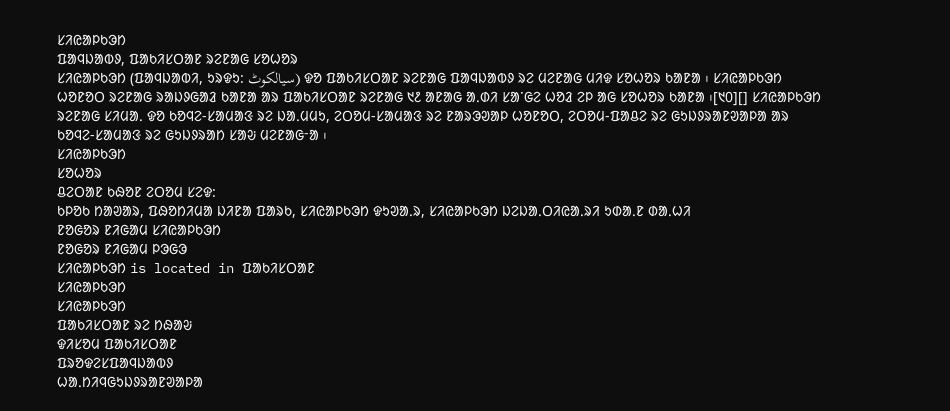ᱥᱤᱭᱟᱞᱠᱳᱴ
ᱯᱟᱧᱡᱟᱵᱽ, ᱯᱟᱠᱤᱥᱛᱟᱱ ᱨᱮᱱᱟᱜ ᱥᱚᱦᱚᱨ
ᱥᱤᱭᱟᱞᱠᱳᱴ (ᱯᱟᱧᱡᱟᱵᱤ, ᱩᱨᱫᱩ: سيالكوٹ) ᱫᱚ ᱯᱟᱠᱤᱥᱛᱟᱱ ᱨᱮᱱᱟᱜ ᱯᱟᱧᱡᱟᱵᱽ ᱨᱮ ᱢᱮᱱᱟᱜ ᱢᱤᱫ ᱥᱚᱦᱚᱨ ᱠᱟᱱᱟ ᱾ ᱥᱤᱭᱟᱞᱠᱳᱴ ᱦᱚᱱᱚᱛ ᱨᱮᱱᱟᱜ ᱨᱟᱡᱽᱜᱟᱲ ᱠᱟᱱᱟ ᱟᱨ ᱯᱟᱠᱤᱥᱛᱟᱱ ᱨᱮᱱᱟᱜ ᱑᱒ ᱟᱱᱟᱜ ᱟᱹᱰᱤ ᱥᱟᱸᱜᱮ ᱦᱚᱲ ᱮᱞ ᱟᱜ ᱥᱚᱦᱚᱨ ᱠᱟᱱᱟ ᱾[᱑᱐][] ᱥᱤᱭᱟᱞᱠᱳᱴ ᱨᱮᱱᱟᱜ ᱥᱤᱢᱟᱹ ᱫᱚ ᱠᱚᱧᱮ-ᱥᱟᱢᱟᱝ ᱨᱮ ᱡᱟᱹᱢᱢᱩ, ᱮᱛᱚᱢ-ᱥᱟᱢᱟᱝ ᱨᱮ ᱱᱟᱨᱳᱣᱟᱞ ᱦᱚᱱᱚᱛ, ᱮᱛᱚᱢ-ᱯᱟᱪᱮ ᱨᱮ ᱜᱩᱡᱽᱨᱟᱱᱣᱟᱞᱟ ᱟᱨ ᱠᱚᱧᱮ-ᱥᱟᱢᱟᱝ ᱨᱮ ᱜᱩᱡᱽᱨᱟᱴ ᱥᱟᱶ ᱢᱮᱱᱟᱜᱼᱟ ᱾
ᱥᱤᱭᱟᱞᱠᱳᱴ
ᱥᱚᱦᱚᱨ
ᱪᱮᱛᱟᱱ ᱠᱷᱚᱱ ᱮᱛᱚᱢ ᱥᱮᱫ:
ᱠᱞᱚᱠ ᱴᱟᱣᱟᱨ, ᱯᱷᱚᱴᱤᱢᱟ ᱡᱤᱱᱟ ᱯᱟᱨᱠ, ᱥᱤᱭᱟᱞᱠᱳᱴ ᱫᱩᱣᱟᱹᱨ, ᱥᱤᱭᱟᱞᱠᱳᱴ ᱡᱮᱡᱟᱹᱛᱤᱭᱟᱹᱨᱤ ᱩᱰᱟᱹᱱ ᱰᱟᱹᱦᱤ
ᱱᱚᱜᱚᱨ ᱱᱤᱜᱟᱢ ᱥᱤᱭᱟᱞᱠᱳᱴ
ᱱᱚᱜᱚᱨ ᱱᱤᱜᱟᱢ ᱞᱳᱜᱳ
ᱥᱤᱭᱟᱞᱠᱳᱴ is located in ᱯᱟᱠᱤᱥᱛᱟᱱ
ᱥᱤᱭᱟᱞᱠᱳᱴ
ᱥᱤᱭᱟᱞᱠᱳᱴ
ᱯᱟᱠᱤᱥᱛᱟᱱ ᱨᱮ ᱴᱷᱟᱶ
ᱫᱤᱥᱚᱢ ᱯᱟᱠᱤᱥᱛᱟᱱ
ᱯᱨᱚᱫᱮᱥᱯᱟᱧᱡᱟᱵᱽ
ᱦᱟᱹᱴᱤᱧᱜᱩᱡᱽᱨᱟᱱᱣᱟᱞᱟ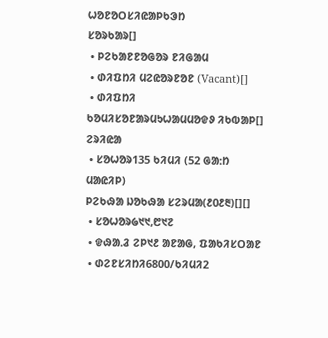ᱦᱚᱱᱚᱛᱥᱤᱭᱟᱞᱠᱳᱴ
ᱥᱚᱨᱠᱟᱨ[]
 • ᱞᱮᱠᱟᱱᱱᱚᱜᱚᱨ ᱱᱤᱜᱟᱢ
 • ᱰᱤᱯᱴᱤ ᱢᱮᱭᱚᱨᱱᱚᱱ (Vacant)[]
 • ᱰᱤᱯᱴᱤ ᱠᱚᱢᱤᱥᱚᱱᱟᱨᱢᱩᱦᱟᱢᱢᱚᱫᱽ ᱤᱠᱵᱟᱞ[]
ᱮᱨᱤᱭᱟ
 • ᱥᱚᱦᱚᱨ135 ᱠᱤᱢᱤ (52 ᱜᱟᱺᱴ ᱢᱟᱭᱤᱞ)
ᱞᱮᱠᱷᱟ ᱡᱚᱠᱷᱟ ᱥᱮᱨᱢᱟ(᱒᱐᱒᱓)[][]
 • ᱥᱚᱦᱚᱨ᱙᱑᱑,᱘᱑᱗
 • ᱫᱷᱟᱹᱲ ᱮᱞ᱑᱒ ᱟᱱᱟᱜ, ᱯᱟᱠᱤᱥᱛᱟᱱ
 • ᱰᱮᱱᱥᱤᱴᱤ6800/ᱠᱤᱢᱤ2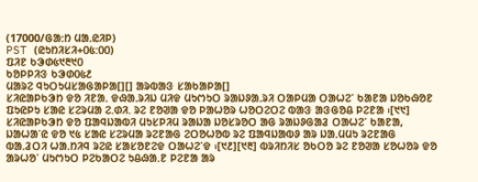(17000/ᱜᱟᱺᱴ ᱢᱟᱹᱭᱤᱞ)
PST (ᱭᱩᱴᱤᱥᱤ+᱐᱕:᱐᱐)
ᱯᱤᱱ ᱠᱳᱰ᱕᱑᱓᱑᱐
ᱠᱚᱞᱞᱤᱝ ᱠᱳᱰ᱐᱕᱒
ᱢᱟᱨᱮ ᱧᱩᱛᱩᱢᱥᱟᱜᱟᱞᱟ[][] ᱟᱨᱵᱟᱝ ᱥᱟᱠᱟᱞᱟ[]
ᱥᱤᱭᱟᱞᱠᱳᱴ ᱫᱚ ᱤᱱᱟᱹ ᱫᱷᱟᱹᱨᱤᱡ ᱢᱤᱫ ᱢᱩᱬᱩᱛ ᱨᱟᱡᱽᱟᱹᱨᱤ ᱛᱟᱞᱢᱟ ᱛᱟᱦᱮᱸ ᱠᱟᱱᱟ ᱡᱚᱠᱷᱚᱱ ᱯᱩᱭᱞᱩ ᱥᱟᱭ ᱥᱮᱨᱢᱟ ᱮ.ᱰᱤ. ᱨᱮ ᱱᱚᱣᱟ ᱫᱚ ᱞᱟᱦᱚᱨ ᱦᱚᱛᱮᱛᱮ ᱵᱟᱝ ᱟᱝᱜᱚᱪ ᱞᱮᱱᱟ ᱾[᱑᱑] ᱥᱤᱭᱟᱞᱠᱳᱴ ᱫᱚ ᱯᱟᱧᱡᱟᱵᱤ ᱢᱩᱥᱞᱤᱢ ᱨᱟᱡᱟ ᱡᱚᱥᱨᱚᱛ ᱟᱜ ᱨᱟᱡᱽᱜᱟᱲ ᱛᱟᱦᱮᱸ ᱠᱟᱱᱟ, ᱡᱟᱦᱟᱸᱭ ᱫᱚ ᱑᱕ ᱥᱟᱭ ᱥᱮᱨᱢᱟ ᱨᱮᱱᱟᱜ ᱮᱛᱚᱦᱚᱵ ᱨᱮ ᱯᱟᱧᱡᱟᱵᱽ ᱟᱨ ᱡᱟᱹᱢᱢᱩ ᱨᱮᱱᱟᱜ ᱵᱟᱹᱲᱛᱤ ᱦᱟᱹᱴᱤᱧ ᱨᱮᱭ ᱥᱟᱥᱚᱱᱮᱫ ᱛᱟᱦᱮᱸᱫ ᱾[᱑᱒][᱑᱓] ᱵᱨᱤᱴᱤᱥ ᱚᱠᱛᱚ ᱨᱮ ᱱᱚᱣᱟ ᱥᱚᱦᱚᱨ ᱫᱚ ᱟᱨᱦᱚᱸ ᱢᱩᱬᱩᱛ ᱞᱮᱠᱟᱛᱮ ᱩᱪᱷᱟᱹᱱ ᱞᱮᱱᱟ ᱟᱨ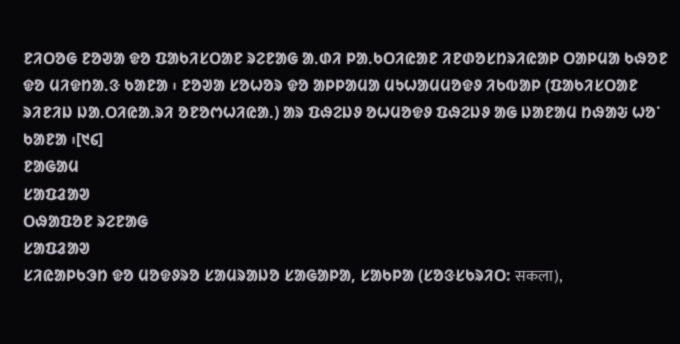ᱱᱤᱛᱚᱜ ᱱᱚᱣᱟ ᱫᱚ ᱯᱟᱠᱤᱥᱛᱟᱱ ᱨᱮᱱᱟᱜ ᱟᱹᱰᱤ ᱞᱟᱹᱠᱛᱤᱭᱟᱱ ᱤᱱᱰᱚᱥᱴᱨᱤᱭᱟᱞ ᱛᱟᱞᱢᱟ ᱠᱷᱚᱱ ᱫᱚ ᱢᱤᱫᱴᱟᱹᱝ ᱠᱟᱱᱟ ᱾ ᱱᱚᱣᱟ ᱥᱚᱦᱚᱨ ᱫᱚ ᱟᱞᱞᱟᱢᱟ ᱢᱩᱦᱟᱢᱢᱚᱫᱽ ᱤᱠᱵᱟᱞ (ᱯᱟᱠᱤᱥᱛᱟᱱ ᱨᱤᱱᱤᱡ ᱡᱟᱹᱛᱤᱭᱟᱹᱨᱤ ᱚᱱᱚᱬᱦᱤᱭᱟᱹ) ᱟᱨ ᱯᱷᱮᱡᱽ ᱚᱦᱢᱚᱫᱽ ᱯᱷᱮᱡᱽ ᱟᱜ ᱡᱟᱱᱟᱢ ᱴᱷᱟᱶ ᱦᱚᱸ ᱠᱟᱱᱟ ᱾[᱑᱔]
ᱱᱟᱜᱟᱢ
ᱥᱟᱯᱲᱟᱣ
ᱛᱷᱟᱯᱚᱱ ᱨᱮᱱᱟᱜ
ᱥᱟᱯᱲᱟᱣ
ᱥᱤᱭᱟᱞᱠᱳᱴ ᱫᱚ ᱢᱚᱫᱽᱨᱚ ᱥᱟᱢᱨᱟᱡᱚ ᱥᱟᱜᱟᱞᱟ, ᱥᱟᱠᱞᱟ (ᱥᱚᱝᱥᱠᱨᱤᱛ: सकला),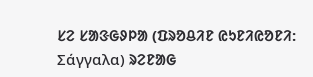ᱥᱮ ᱥᱟᱝᱜᱽᱞᱟ (ᱯᱨᱚᱪᱤᱱ ᱭᱩᱱᱤᱭᱚᱱᱤ: Σάγγαλα) ᱨᱮᱱᱟᱜ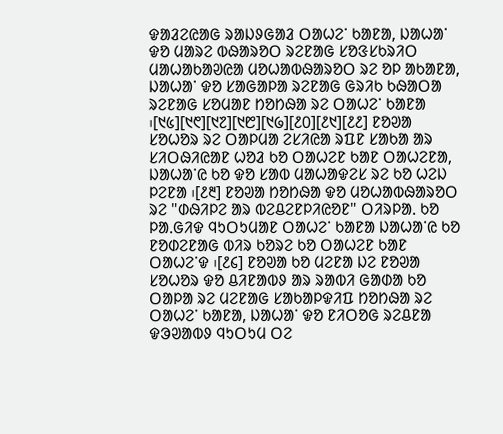ᱫᱟᱲᱮᱭᱟᱜ ᱨᱟᱡᱽᱜᱟᱲ ᱛᱟᱦᱮᱸ ᱠᱟᱱᱟ, ᱡᱟᱦᱟᱸ ᱫᱚ ᱢᱟᱨᱮ ᱵᱷᱟᱨᱚᱛ ᱨᱮᱱᱟᱜ ᱥᱚᱝᱥᱠᱨᱤᱛ ᱢᱟᱦᱟᱠᱟᱣᱭᱟ ᱢᱚᱦᱟᱵᱷᱟᱨᱚᱛ ᱨᱮ ᱚᱞ ᱟᱠᱟᱱᱟ, ᱡᱟᱦᱟᱸ ᱫᱚ ᱥᱟᱜᱟᱞᱟ ᱨᱮᱱᱟᱜ ᱜᱨᱤᱠ ᱠᱷᱟᱛᱟ ᱨᱮᱱᱟᱜ ᱥᱚᱢᱟᱱ ᱴᱚᱴᱷᱟ ᱨᱮ ᱛᱟᱦᱮᱸ ᱠᱟᱱᱟ ᱾[᱑᱕][᱑᱖][᱑᱗][᱑᱘][᱑᱙][᱒᱐][᱒᱑][᱒᱒] ᱱᱚᱣᱟ ᱥᱚᱦᱚᱨ ᱨᱮ ᱛᱟᱞᱢᱟ ᱮᱥᱤᱭᱟ ᱨᱯᱱ ᱥᱟᱠᱟ ᱟᱨ ᱥᱤᱛᱷᱤᱭᱟᱱ ᱦᱚᱲ ᱠᱚ ᱛᱟᱦᱮᱱ ᱠᱟᱱ ᱛᱟᱦᱮᱱᱟ, ᱡᱟᱦᱟᱸᱭ ᱠᱚ ᱫᱚ ᱥᱟᱵ ᱢᱟᱦᱟᱫᱮᱥ ᱨᱮ ᱠᱚ ᱦᱮᱡ ᱞᱮᱱᱟ ᱾[᱒᱓] ᱱᱚᱣᱟ ᱴᱚᱴᱷᱟ ᱫᱚ ᱢᱚᱦᱟᱵᱷᱟᱨᱚᱛ ᱨᱮ "ᱰᱷᱤᱞᱮ ᱟᱨ ᱵᱮᱪᱮᱱᱞᱤᱭᱚᱱ" ᱛᱤᱨᱞᱟᱹ ᱠᱚ ᱞᱟᱹᱜᱤᱫ ᱧᱩᱛᱩᱢᱟᱱ ᱛᱟᱦᱮᱸ ᱠᱟᱱᱟ ᱡᱟᱦᱟᱸᱭ ᱠᱚ ᱱᱚᱰᱮᱱᱟᱜ ᱵᱤᱨ ᱠᱚᱨᱮ ᱠᱚ ᱛᱟᱦᱮᱱ ᱠᱟᱱ ᱛᱟᱦᱮᱸᱫ ᱾[᱒᱔] ᱱᱚᱣᱟ ᱠᱚ ᱢᱮᱱᱟ ᱡᱮ ᱱᱚᱣᱟ ᱥᱚᱦᱚᱨ ᱫᱚ ᱪᱤᱱᱟᱵᱽ ᱟᱨ ᱨᱟᱵᱤ ᱜᱟᱰᱟ ᱠᱚ ᱛᱟᱞᱟ ᱨᱮ ᱢᱮᱱᱟᱜ ᱥᱟᱠᱟᱞᱫᱤᱯ ᱴᱚᱴᱷᱟ ᱨᱮ ᱛᱟᱦᱮᱸ ᱠᱟᱱᱟ, ᱡᱟᱦᱟᱸ ᱫᱚ ᱱᱤᱛᱚᱜ ᱨᱮᱪᱱᱟ ᱫᱳᱣᱟᱵᱽ ᱧᱩᱛᱩᱢ ᱛᱮ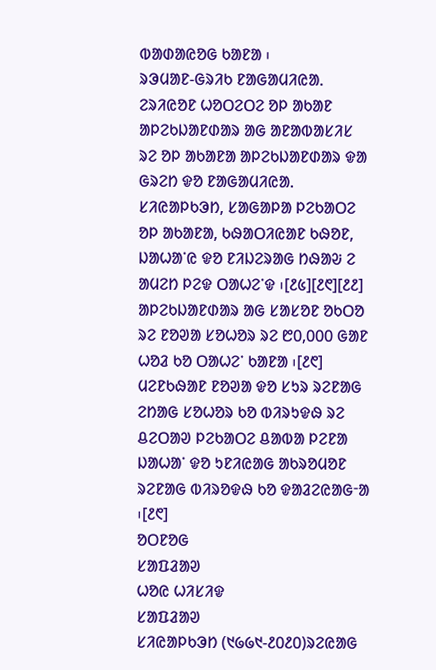ᱵᱟᱰᱟᱭᱚᱜ ᱠᱟᱱᱟ ᱾
ᱨᱳᱢᱟᱱ-ᱜᱨᱤᱠ ᱱᱟᱜᱟᱢᱤᱭᱟᱹ ᱮᱨᱤᱭᱚᱱ ᱦᱚᱛᱮᱛᱮ ᱚᱞ ᱟᱠᱟᱱ ᱟᱞᱮᱠᱡᱟᱱᱰᱟᱨ ᱟᱜ ᱟᱱᱟᱵᱟᱥᱤᱥ ᱨᱮ ᱚᱞ ᱟᱠᱟᱱᱟ ᱟᱞᱮᱠᱡᱟᱱᱰᱟᱨ ᱫᱟ ᱜᱨᱮᱴ ᱫᱚ ᱱᱟᱜᱟᱢᱤᱭᱟᱹ ᱥᱤᱭᱟᱞᱠᱳᱴ, ᱥᱟᱜᱟᱞᱟ ᱞᱮᱠᱟᱛᱮ ᱚᱞ ᱟᱠᱟᱱᱟ, ᱠᱷᱟᱛᱤᱭᱟᱱ ᱠᱷᱚᱱ, ᱡᱟᱦᱟᱸᱭ ᱫᱚ ᱱᱤᱡᱮᱨᱟᱜ ᱴᱷᱟᱶ ᱮ ᱟᱢᱮᱴ ᱞᱮᱫ ᱛᱟᱦᱮᱸᱫ ᱾[᱒᱕][᱒᱖][᱒᱒] ᱟᱞᱮᱠᱡᱟᱱᱰᱟᱨ ᱟᱜ ᱥᱟᱥᱚᱱ ᱚᱠᱛᱚ ᱨᱮ ᱱᱚᱣᱟ ᱥᱚᱦᱚᱨ ᱨᱮ ᱘᱐,᱐᱐᱐ ᱜᱟᱱ ᱦᱚᱲ ᱠᱚ ᱛᱟᱦᱮᱸ ᱠᱟᱱᱟ ᱾[᱒᱖] ᱢᱮᱱᱠᱷᱟᱱ ᱱᱚᱣᱟ ᱫᱚ ᱥᱩᱨ ᱨᱮᱱᱟᱜ ᱮᱴᱟᱜ ᱥᱚᱦᱚᱨ ᱠᱚ ᱵᱤᱨᱩᱫᱷ ᱨᱮ ᱪᱮᱛᱟᱣ ᱞᱮᱠᱟᱛᱮ ᱪᱟᱵᱟ ᱞᱮᱱᱟ ᱡᱟᱦᱟᱸ ᱫᱚ ᱩᱱᱤᱭᱟᱜ ᱟᱠᱨᱚᱢᱚᱱ ᱨᱮᱱᱟᱜ ᱵᱤᱨᱚᱫᱷ ᱠᱚ ᱫᱟᱲᱮᱭᱟᱜᱼᱟ ᱾[᱒᱖]
ᱚᱛᱱᱚᱜ
ᱥᱟᱯᱲᱟᱣ
ᱦᱚᱭ ᱦᱤᱥᱤᱫ
ᱥᱟᱯᱲᱟᱣ
ᱥᱤᱭᱟᱞᱠᱳᱴ (᱑᱙᱙᱑-᱒᱐᱒᱐)ᱨᱮᱭᱟᱜ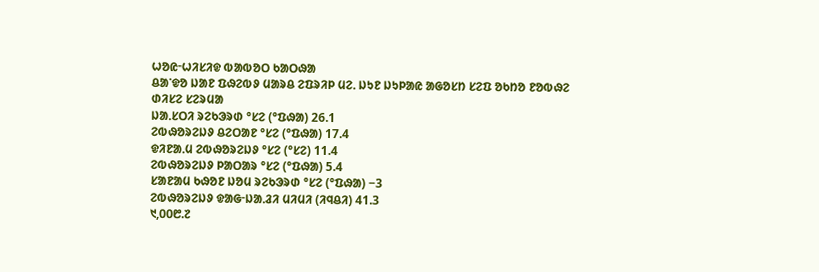ᱦᱚᱭᱼᱦᱤᱥᱤᱫ ᱵᱟᱵᱚᱛ ᱠᱟᱛᱷᱟ
ᱪᱟᱸᱫᱚ ᱡᱟᱱ ᱯᱷᱮᱵᱽ ᱢᱟᱨᱪ ᱮᱯᱨᱤᱞ ᱢᱮᱹ ᱡᱩᱱ ᱡᱩᱞᱟᱭ ᱟᱜᱚᱥᱴ ᱥᱮᱯ ᱚᱠᱴᱚ ᱱᱚᱵᱷᱮ ᱰᱤᱥᱮ ᱥᱮᱨᱢᱟ
ᱡᱟᱹᱥᱛᱤ ᱨᱮᱠᱳᱨᱰ °ᱥᱮ (°ᱯᱷᱟ) 26.1
ᱮᱵᱷᱚᱨᱮᱡᱽ ᱪᱮᱛᱟᱱ °ᱥᱮ (°ᱯᱷᱟ) 17.4
ᱫᱤᱱᱟᱹᱢ ᱮᱵᱷᱚᱨᱮᱡᱽ °ᱥᱮ (°ᱥᱮ) 11.4
ᱮᱵᱷᱚᱨᱮᱡᱽ ᱞᱟᱛᱟᱨ °ᱥᱮ (°ᱯᱷᱟ) 5.4
ᱥᱟᱱᱟᱢ ᱠᱷᱚᱱ ᱡᱚᱢ ᱨᱮᱠᱳᱨᱰ °ᱥᱮ (°ᱯᱷᱟ) −3
ᱮᱵᱷᱚᱨᱮᱡᱽ ᱫᱟᱜᱼᱡᱟᱹᱲᱤ ᱢᱤᱢᱤ (ᱤᱧᱪᱤ) 41.3
᱑,᱐᱐᱘.᱗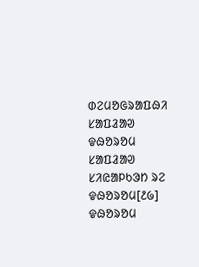ᱰᱮᱢᱚᱜᱨᱟᱯᱷᱤ
ᱥᱟᱯᱲᱟᱣ
ᱫᱷᱚᱨᱚᱢ
ᱥᱟᱯᱲᱟᱣ
ᱥᱤᱭᱟᱞᱠᱳᱴ ᱨᱮ ᱫᱷᱚᱨᱚᱢ[᱒᱙]
ᱫᱷᱚᱨᱚᱢ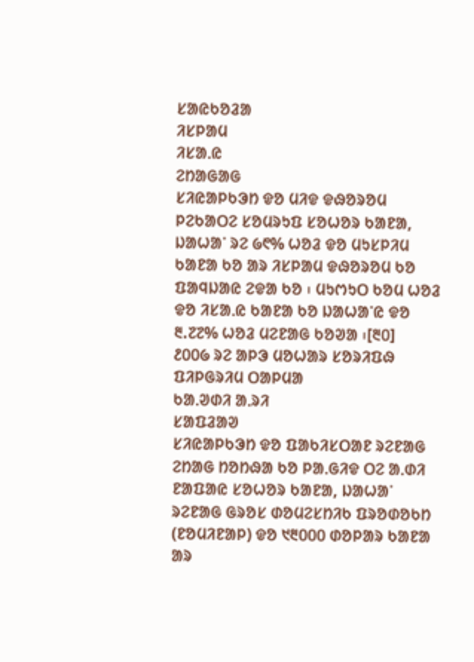ᱥᱟᱭᱠᱚᱲᱟ
ᱤᱥᱞᱟᱢ
ᱤᱥᱟᱹᱭ
ᱮᱴᱟᱜᱟᱜ
ᱥᱤᱭᱟᱞᱠᱳᱴ ᱫᱚ ᱢᱤᱫ ᱫᱷᱚᱨᱚᱢ ᱞᱮᱠᱟᱛᱮ ᱥᱚᱢᱨᱩᱯ ᱥᱚᱦᱚᱨ ᱠᱟᱱᱟ, ᱡᱟᱦᱟᱸ ᱨᱮ ᱙᱖% ᱦᱚᱲ ᱫᱚ ᱢᱩᱥᱞᱤᱢ ᱠᱟᱱᱟ ᱠᱚ ᱟᱨ ᱤᱥᱞᱟᱢ ᱫᱷᱚᱨᱚᱢ ᱠᱚ ᱯᱟᱧᱡᱟᱭ ᱮᱫᱟ ᱠᱚ ᱾ ᱢᱩᱬᱩᱛ ᱠᱚᱢ ᱦᱚᱲ ᱫᱚ ᱤᱥᱟᱹᱭ ᱠᱟᱱᱟ ᱠᱚ ᱡᱟᱦᱟᱸᱭ ᱫᱚ ᱓.᱗᱗% ᱦᱚᱲ ᱢᱮᱱᱟᱜ ᱠᱚᱣᱟ ᱾[᱓᱐]
᱒᱐᱐᱙ ᱨᱮ ᱟᱞᱳ ᱢᱚᱦᱟᱨ ᱥᱚᱨᱤᱯᱷ ᱯᱤᱞᱜᱨᱤᱢ ᱛᱟᱞᱢᱟ
ᱠᱟᱹᱣᱰᱤ ᱟᱹᱨᱤ
ᱥᱟᱯᱲᱟᱣ
ᱥᱤᱭᱟᱞᱠᱳᱴ ᱫᱚ ᱯᱟᱠᱤᱥᱛᱟᱱ ᱨᱮᱱᱟᱜ ᱮᱴᱟᱜ ᱴᱚᱴᱷᱟ ᱠᱚ ᱞᱟᱹᱜᱤᱫ ᱛᱮ ᱟᱹᱰᱤ ᱱᱟᱯᱟᱭ ᱥᱚᱦᱚᱨ ᱠᱟᱱᱟ, ᱡᱟᱦᱟᱸ ᱨᱮᱱᱟᱜ ᱜᱨᱚᱥ ᱰᱚᱢᱮᱥᱴᱤᱠ ᱯᱨᱚᱰᱚᱠᱴ (ᱱᱚᱢᱤᱱᱟᱞ) ᱫᱚ ᱑᱓᱐᱐᱐ ᱰᱚᱞᱟᱨ ᱠᱟᱱᱟ ᱟᱨ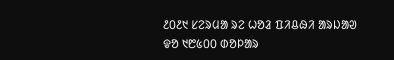᱒᱐᱒᱑ ᱥᱮᱨᱢᱟ ᱨᱮ ᱦᱚᱲ ᱯᱤᱪᱷᱤ ᱟᱨᱡᱟᱣ ᱫᱚ ᱑᱘᱕᱐᱐ ᱰᱚᱞᱟᱨ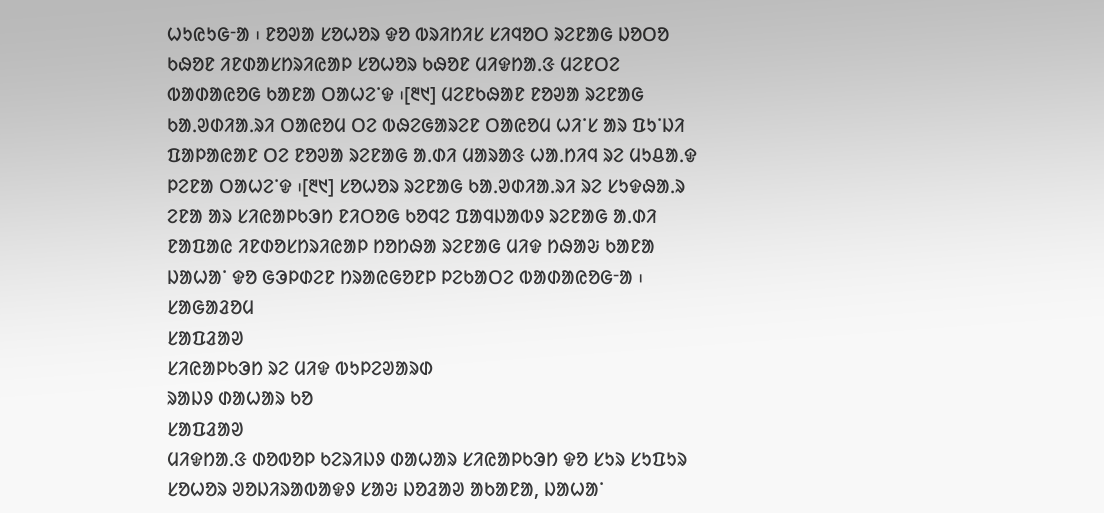ᱦᱩᱭᱩᱜᱼᱟ ᱾ ᱱᱚᱣᱟ ᱥᱚᱦᱚᱨ ᱫᱚ ᱵᱨᱤᱴᱤᱥ ᱥᱤᱧᱚᱛ ᱨᱮᱱᱟᱜ ᱡᱚᱛᱚ ᱠᱷᱚᱱ ᱤᱱᱰᱟᱥᱴᱨᱤᱭᱟᱞ ᱥᱚᱦᱚᱨ ᱠᱷᱚᱱ ᱢᱤᱫᱴᱟᱹᱝ ᱢᱮᱱᱛᱮ ᱵᱟᱰᱟᱭᱚᱜ ᱠᱟᱱᱟ ᱛᱟᱦᱮᱸᱫ ᱾[᱓᱑] ᱢᱮᱱᱠᱷᱟᱱ ᱱᱚᱣᱟ ᱨᱮᱱᱟᱜ ᱠᱟᱹᱣᱰᱤᱟᱹᱨᱤ ᱛᱟᱭᱚᱢ ᱛᱮ ᱵᱷᱮᱜᱟᱨᱮᱱ ᱛᱟᱭᱚᱢ ᱦᱤᱸᱥ ᱟᱨ ᱯᱩᱸᱡᱤ ᱯᱟᱞᱟᱭᱟᱱ ᱛᱮ ᱱᱚᱣᱟ ᱨᱮᱱᱟᱜ ᱟᱹᱰᱤ ᱢᱟᱨᱟᱝ ᱦᱟᱹᱴᱤᱧ ᱨᱮ ᱢᱩᱪᱟᱹᱫ ᱞᱮᱱᱟ ᱛᱟᱦᱮᱸᱫ ᱾[᱓᱑] ᱥᱚᱦᱚᱨ ᱨᱮᱱᱟᱜ ᱠᱟᱹᱣᱰᱤᱟᱹᱨᱤ ᱨᱮ ᱥᱩᱫᱷᱟᱹᱨ ᱮᱱᱟ ᱟᱨ ᱥᱤᱭᱟᱞᱠᱳᱴ ᱱᱤᱛᱚᱜ ᱠᱚᱧᱮ ᱯᱟᱧᱡᱟᱵᱽ ᱨᱮᱱᱟᱜ ᱟᱹᱰᱤ ᱱᱟᱯᱟᱭ ᱤᱱᱰᱚᱥᱴᱨᱤᱭᱟᱞ ᱴᱚᱴᱷᱟ ᱨᱮᱱᱟᱜ ᱢᱤᱫ ᱴᱷᱟᱶ ᱠᱟᱱᱟ ᱡᱟᱦᱟᱸ ᱫᱚ ᱜᱳᱞᱰᱮᱱ ᱴᱨᱟᱭᱜᱚᱱᱞ ᱞᱮᱠᱟᱛᱮ ᱵᱟᱰᱟᱭᱚᱜᱼᱟ ᱾
ᱥᱟᱜᱟᱲᱚᱢ
ᱥᱟᱯᱲᱟᱣ
ᱥᱤᱭᱟᱞᱠᱳᱴ ᱨᱮ ᱢᱤᱫ ᱵᱩᱞᱮᱣᱟᱨᱰ
ᱨᱟᱡᱽ ᱰᱟᱦᱟᱨ ᱠᱚ
ᱥᱟᱯᱲᱟᱣ
ᱢᱤᱫᱴᱟᱹᱝ ᱰᱚᱵᱚᱞ ᱠᱮᱨᱤᱡᱽ ᱰᱟᱦᱟᱨ ᱥᱤᱭᱟᱞᱠᱳᱴ ᱫᱚ ᱥᱩᱨ ᱥᱩᱯᱩᱨ ᱥᱚᱦᱚᱨ ᱣᱚᱡᱤᱨᱟᱵᱟᱫᱽ ᱥᱟᱶ ᱡᱚᱲᱟᱣ ᱟᱠᱟᱱᱟ, ᱡᱟᱦᱟᱸ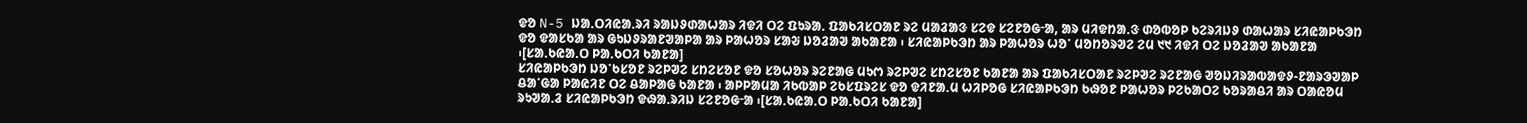ᱫᱚ N-5 ᱡᱟᱹᱛᱤᱭᱟᱹᱨᱤ ᱨᱟᱡᱽᱰᱟᱦᱟᱨ ᱤᱫᱤ ᱛᱮ ᱯᱩᱨᱟᱹ ᱯᱟᱠᱤᱥᱛᱟᱱ ᱨᱮ ᱢᱟᱲᱟᱝ ᱥᱮᱫ ᱥᱮᱱᱚᱜᱼᱟ, ᱟᱨ ᱢᱤᱫᱴᱟᱹᱝ ᱰᱚᱵᱚᱞ ᱠᱮᱨᱤᱡᱽ ᱰᱟᱦᱟᱨ ᱥᱤᱭᱟᱞᱠᱳᱴ ᱫᱚ ᱫᱟᱥᱠᱟ ᱟᱨ ᱜᱩᱡᱽᱨᱟᱱᱣᱟᱞᱟ ᱟᱨ ᱞᱟᱦᱚᱨ ᱥᱟᱶ ᱡᱚᱲᱟᱣ ᱟᱠᱟᱱᱟ ᱾ ᱥᱤᱭᱟᱞᱠᱳᱴ ᱟᱨ ᱞᱟᱦᱚᱨ ᱦᱚᱸ ᱢᱚᱴᱚᱨᱣᱮ ᱮᱢ ᱑᱑ ᱤᱫᱤ ᱛᱮ ᱡᱚᱲᱟᱣ ᱟᱠᱟᱱᱟ ᱾[ᱥᱟᱹᱠᱭᱟᱹᱛ ᱞᱟᱹᱠᱛᱤ ᱠᱟᱱᱟ]
ᱥᱤᱭᱟᱞᱠᱳᱴ ᱡᱚᱸᱠᱥᱚᱱ ᱨᱮᱞᱣᱮ ᱥᱴᱮᱥᱚᱱ ᱫᱚ ᱥᱚᱦᱚᱨ ᱨᱮᱱᱟᱜ ᱢᱩᱬ ᱨᱮᱞᱣᱮ ᱥᱴᱮᱥᱚᱱ ᱠᱟᱱᱟ ᱟᱨ ᱯᱟᱠᱤᱥᱛᱟᱱ ᱨᱮᱞᱣᱮ ᱨᱮᱱᱟᱜ ᱣᱚᱡᱤᱨᱟᱵᱟᱫᱽ-ᱱᱟᱨᱳᱣᱟᱞ ᱪᱟᱸᱜᱟ ᱞᱟᱭᱤᱱ ᱛᱮ ᱪᱟᱞᱟᱜ ᱠᱟᱱᱟ ᱾ ᱟᱞᱞᱟᱢᱟ ᱤᱠᱵᱟᱞ ᱮᱠᱥᱯᱨᱮᱥ ᱫᱚ ᱫᱤᱱᱟᱹᱢ ᱦᱤᱞᱚᱜ ᱥᱤᱭᱟᱞᱠᱳᱴ ᱠᱷᱚᱱ ᱞᱟᱦᱚᱨ ᱞᱮᱠᱟᱛᱮ ᱠᱚᱨᱟᱪᱤ ᱟᱨ ᱛᱟᱭᱚᱢ ᱨᱩᱣᱟᱹᱲ ᱥᱤᱭᱟᱞᱠᱳᱴ ᱫᱷᱟᱹᱨᱤᱡ ᱥᱮᱱᱚᱜᱼᱟ ᱾[ᱥᱟᱹᱠᱭᱟᱹᱛ ᱞᱟᱹᱠᱛᱤ ᱠᱟᱱᱟ]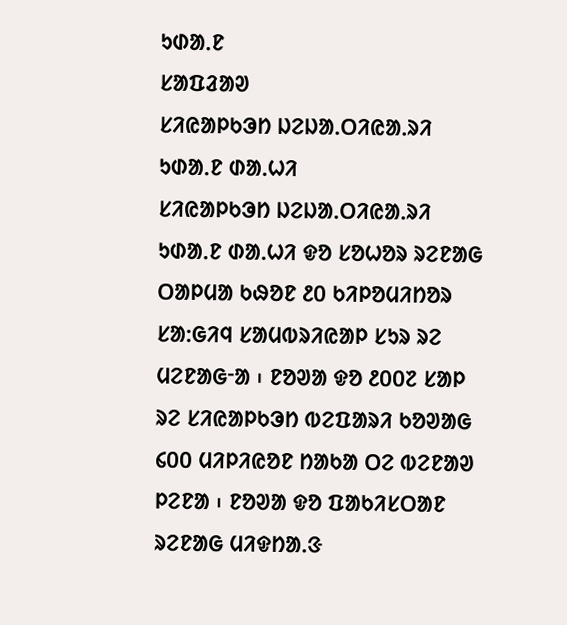ᱩᱰᱟᱹᱱ
ᱥᱟᱯᱲᱟᱣ
ᱥᱤᱭᱟᱞᱠᱳᱴ ᱡᱮᱡᱟᱹᱛᱤᱭᱟᱹᱨᱤ ᱩᱰᱟᱹᱱ ᱰᱟᱹᱦᱤ
ᱥᱤᱭᱟᱞᱠᱳᱴ ᱡᱮᱡᱟᱹᱛᱤᱭᱟᱹᱨᱤ ᱩᱰᱟᱹᱱ ᱰᱟᱹᱦᱤ ᱫᱚ ᱥᱚᱦᱚᱨ ᱨᱮᱱᱟᱜ ᱛᱟᱞᱢᱟ ᱠᱷᱚᱱ ᱒᱐ ᱠᱤᱞᱚᱢᱤᱴᱚᱨ ᱥᱟᱺᱜᱤᱧ ᱥᱟᱢᱵᱨᱤᱭᱟᱞ ᱥᱩᱨ ᱨᱮ ᱢᱮᱱᱟᱜᱼᱟ ᱾ ᱱᱚᱣᱟ ᱫᱚ ᱒᱐᱐᱗ ᱥᱟᱞ ᱨᱮ ᱥᱤᱭᱟᱞᱠᱳᱴ ᱵᱮᱯᱟᱨᱤ ᱠᱚᱣᱟᱜ ᱔᱐᱐ ᱢᱤᱞᱤᱭᱚᱱ ᱴᱟᱠᱟ ᱛᱮ ᱵᱮᱱᱟᱣ ᱞᱮᱱᱟ ᱾ ᱱᱚᱣᱟ ᱫᱚ ᱯᱟᱠᱤᱥᱛᱟᱱ ᱨᱮᱱᱟᱜ ᱢᱤᱫᱴᱟᱹᱝ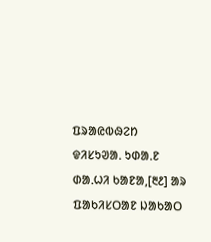ᱯᱨᱟᱭᱵᱷᱮᱴ ᱫᱤᱥᱩᱣᱟᱹ ᱩᱰᱟᱹᱱ ᱰᱟᱹᱦᱤ ᱠᱟᱱᱟ,[᱓᱒] ᱟᱨ ᱯᱟᱠᱤᱥᱛᱟᱱ ᱡᱟᱠᱟᱛ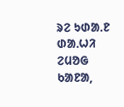ᱨᱮ ᱩᱰᱟᱹᱱ ᱰᱟᱹᱦᱤ ᱮᱢᱚᱜ ᱠᱟᱱᱟ,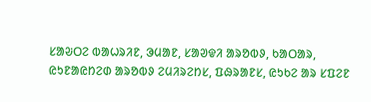ᱥᱟᱶᱛᱮ ᱵᱟᱦᱨᱤᱱ, ᱳᱢᱟᱱ, ᱥᱟᱣᱫᱤ ᱟᱨᱚᱵᱽ, ᱠᱟᱛᱟᱨ, ᱭᱩᱱᱟᱭᱴᱮᱰ ᱟᱨᱚᱵᱽ ᱮᱢᱤᱨᱮᱴᱥ, ᱯᱷᱨᱟᱱᱥ, ᱭᱩᱠᱮ ᱟᱨ ᱥᱯᱮᱱ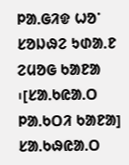ᱞᱟᱹᱜᱤᱫ ᱦᱚᱸ ᱥᱚᱡᱷᱮ ᱩᱰᱟᱹᱱ ᱮᱢᱚᱜ ᱠᱟᱱᱟ ᱾[ᱥᱟᱹᱠᱭᱟᱹᱛ ᱞᱟᱹᱠᱛᱤ ᱠᱟᱱᱟ]
ᱥᱟᱹᱠᱷᱭᱟᱹᱛ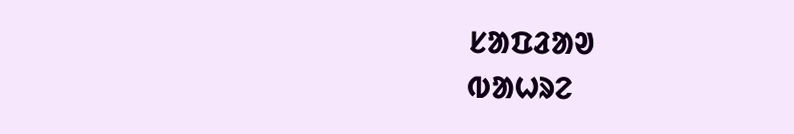ᱥᱟᱯᱲᱟᱣ
ᱵᱟᱦᱨᱮ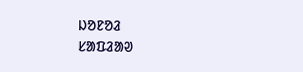ᱡᱚᱱᱚᱲ
ᱥᱟᱯᱲᱟᱣ